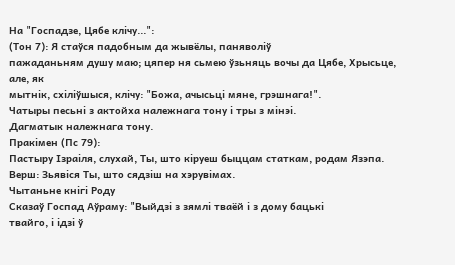На "Госпадзе, Цябе клічу...":
(Тон 7): Я стаўся падобным да жывёлы, паняволіў
пажаданьням душу маю; цяпер ня сьмею ўзьняць вочы да Цябе, Хрысьце, але, як
мытнік, схіліўшыся, клічу: "Божа, ачысьці мяне, грэшнага!".
Чатыры песьні з актойха належнага тону і тры з мінэі.
Дагматык належнага тону.
Пракімен (Пс 79):
Пастыру Ізраіля, слухай, Ты, што кіруеш быццам статкам, родам Язэпа.
Верш: Зьявіся Ты, што сядзіш на хэрувімах.
Чытаньне кнігі Роду
Сказаў Госпад Аўраму: "Выйдзі з зямлі тваёй і з дому бацькі
твайго, і ідзі ў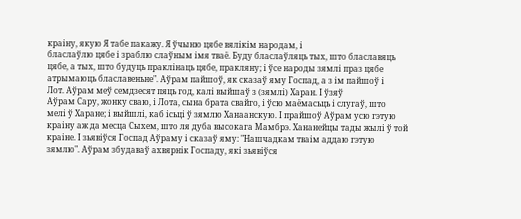краіну, якую Я табе пакажу. Я ўчыню цябе вялікім народам, і
бласлаўлю цябе і зраблю слаўным імя тваё. Буду бласлаўляць тых, што блаславяць
цябе, а тых, што будуць праклінаць цябе, пракляну; і ўсе народы зямлі праз цябе
атрымаюць блаславеньне". Аўрам пайшоў, як сказаў яму Госпад, а з ім пайшоў і
Лот. Аўрам меў семдзесят пяць год, калі выйшаў з (зямлі) Харан. І ўзяў
Аўрам Сару, жонку сваю, і Лота, сына брата свайго, і ўсю маёмасьць і слугаў, што
мелі ў Харане; і выйшлі, каб ісьці ў зямлю Ханаанскую. І прайшоў Аўрам усю гэтую
краіну аж да месца Сыхем, што ля дуба высокага Мамбрэ. Хананейцы тады жылі ў той
краіне. І зьявіўся Госпад Аўраму і сказаў яму: "Нашчадкам тваім аддаю гэтую
зямлю". Аўрам збудаваў ахвярнік Госпаду, які зьявіўся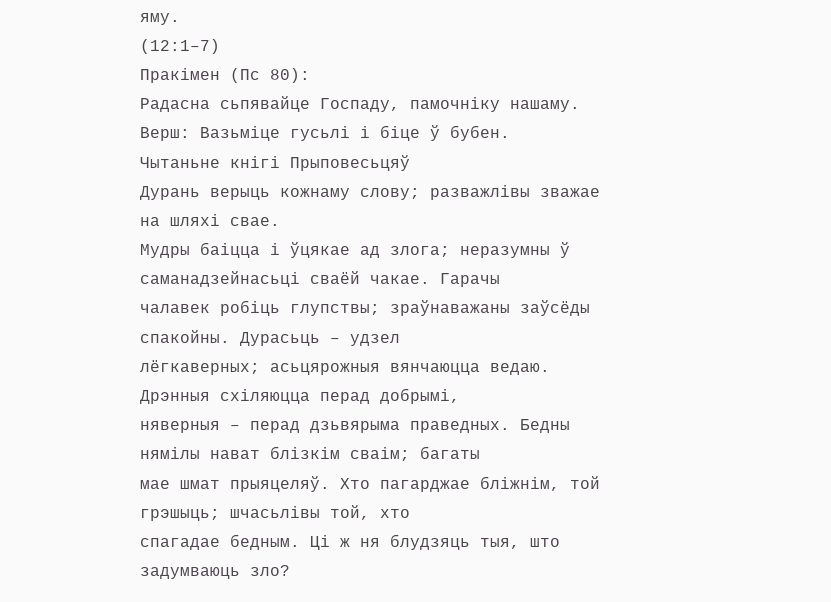яму.
(12:1–7)
Пракімен (Пс 80):
Радасна сьпявайце Госпаду, памочніку нашаму.
Верш: Вазьміце гусьлі і біце ў бубен.
Чытаньне кнігі Прыповесьцяў
Дурань верыць кожнаму слову; разважлівы зважае на шляхі свае.
Мудры баіцца і ўцякае ад злога; неразумны ў саманадзейнасьці сваёй чакае. Гарачы
чалавек робіць глупствы; зраўнаважаны заўсёды спакойны. Дурасьць – удзел
лёгкаверных; асьцярожныя вянчаюцца ведаю. Дрэнныя схіляюцца перад добрымі,
няверныя – перад дзьвярыма праведных. Бедны нямілы нават блізкім сваім; багаты
мае шмат прыяцеляў. Хто пагарджае бліжнім, той грэшыць; шчасьлівы той, хто
спагадае бедным. Ці ж ня блудзяць тыя, што задумваюць зло?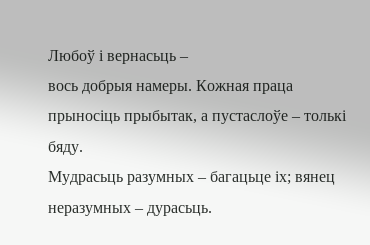Любоў і вернасьць –
вось добрыя намеры. Кожная праца прыносіць прыбытак, а пустаслоўе – толькі бяду.
Мудрасьць разумных – багацьце іх; вянец неразумных – дурасьць.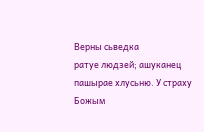Верны сьведка
ратуе людзей; ашуканец пашырае хлусьню. У страху Божым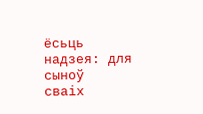ёсьць надзея: для сыноў
сваіх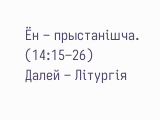Ён – прыстанішча. (14:15–26)
Далей – Літургія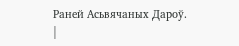Раней Асьвячаных Дароў.
|